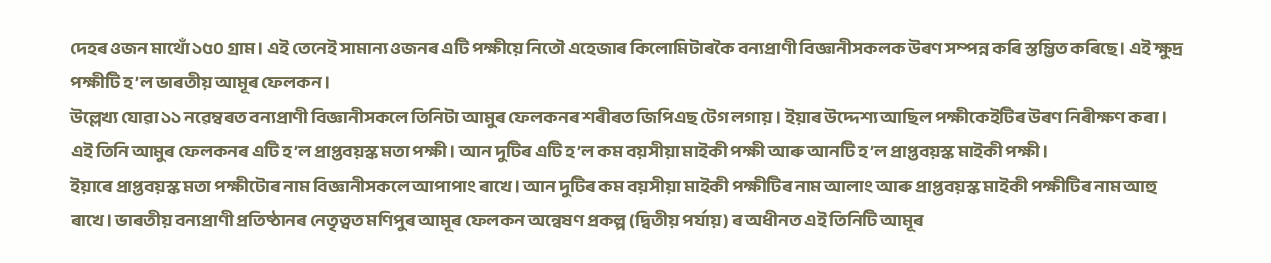দেহৰ ওজন মাথোঁ ১৫০ গ্রাম। এই তেনেই সামান্য ওজনৰ এটি পক্ষীয়ে নিতৌ এহেজাৰ কিলোমিটাৰকৈ বন্যপ্রাণী বিজ্ঞানীসকলক উৰণ সম্পন্ন কৰি স্তম্ভিত কৰিছে। এই ক্ষুদ্র পক্ষীটি হ’ল ভাৰতীয় আমূৰ ফেলকন।
উল্লেখ্য যোৱা ১১ নৱেম্বৰত বন্যপ্রাণী বিজ্ঞানীসকলে তিনিটা আমুৰ ফেলকনৰ শৰীৰত জিপিএছ টেগ লগায়। ইয়াৰ উদ্দেশ্য আছিল পক্ষীকেইটিৰ উৰণ নিৰীক্ষণ কৰা। এই তিনি আমুৰ ফেলকনৰ এটি হ’ল প্রাপ্তবয়স্ক মতা পক্ষী। আন দুটিৰ এটি হ’ল কম বয়সীয়া মাইকী পক্ষী আৰু আনটি হ’ল প্রাপ্তবয়স্ক মাইকী পক্ষী।
ইয়াৰে প্ৰাপ্তবয়স্ক মতা পক্ষীটোৰ নাম বিজ্ঞানীসকলে আপাপাং ৰাখে। আন দুটিৰ কম বয়সীয়া মাইকী পক্ষীটিৰ নাম আলাং আৰু প্রাপ্তবয়স্ক মাইকী পক্ষীটিৰ নাম আহু ৰাখে। ভাৰতীয় বন্যপ্রাণী প্রতিষ্ঠানৰ নেতৃত্বত মণিপুৰ আমূৰ ফেলকন অন্বেষণ প্রকল্প (দ্বিতীয় পর্যায়) ৰ অধীনত এই তিনিটি আমূৰ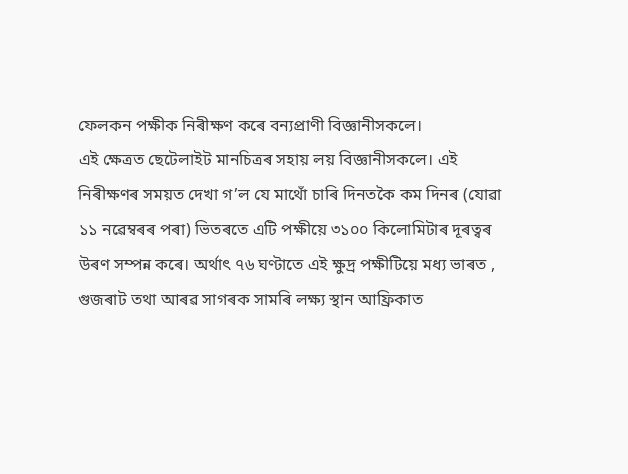ফেলকন পক্ষীক নিৰীক্ষণ কৰে বন্যপ্রাণী বিজ্ঞানীসকলে।
এই ক্ষেত্রত ছেটেলাইট মানচিত্ৰৰ সহায় লয় বিজ্ঞানীসকলে। এই নিৰীক্ষণৰ সময়ত দেখা গ’ল যে মাথোঁ চাৰি দিনতকৈ কম দিনৰ (যোৱা ১১ নৱেম্বৰৰ পৰা) ভিতৰতে এটি পক্ষীয়ে ৩১০০ কিলোমিটাৰ দূৰত্বৰ উৰণ সম্পন্ন কৰে। অর্থাৎ ৭৬ ঘণ্টাতে এই ক্ষুদ্র পক্ষীটিয়ে মধ্য ভাৰত , গুজৰাট তথা আৰৱ সাগৰক সামৰি লক্ষ্য স্থান আফ্রিকাত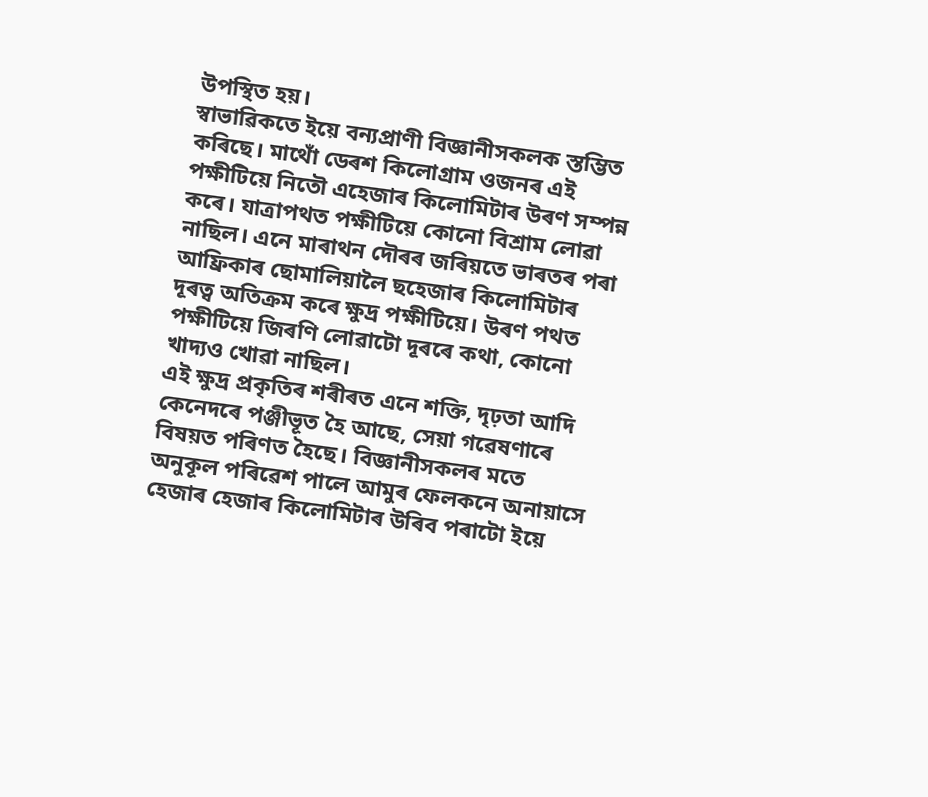উপস্থিত হয়।
স্বাভাৱিকতে ইয়ে বন্যপ্রাণী বিজ্ঞানীসকলক স্তম্ভিত কৰিছে। মাথোঁ ডেৰশ কিলোগ্রাম ওজনৰ এই পক্ষীটিয়ে নিতৌ এহেজাৰ কিলোমিটাৰ উৰণ সম্পন্ন কৰে। যাত্রাপথত পক্ষীটিয়ে কোনো বিশ্রাম লোৱা নাছিল। এনে মাৰাথন দৌৰৰ জৰিয়তে ভাৰতৰ পৰা আফ্ৰিকাৰ ছোমালিয়ালৈ ছহেজাৰ কিলোমিটাৰ দূৰত্ব অতিক্ৰম কৰে ক্ষুদ্র পক্ষীটিয়ে। উৰণ পথত পক্ষীটিয়ে জিৰণি লোৱাটো দূৰৰে কথা, কোনো খাদ্যও খোৱা নাছিল।
এই ক্ষুদ্র প্রকৃতিৰ শৰীৰত এনে শক্তি, দৃঢ়তা আদি কেনেদৰে পঞ্জীভূত হৈ আছে, সেয়া গৱেষণাৰে বিষয়ত পৰিণত হৈছে। বিজ্ঞানীসকলৰ মতে অনুকূল পৰিৱেশ পালে আমুৰ ফেলকনে অনায়াসে হেজাৰ হেজাৰ কিলোমিটাৰ উৰিব পৰাটো ইয়ে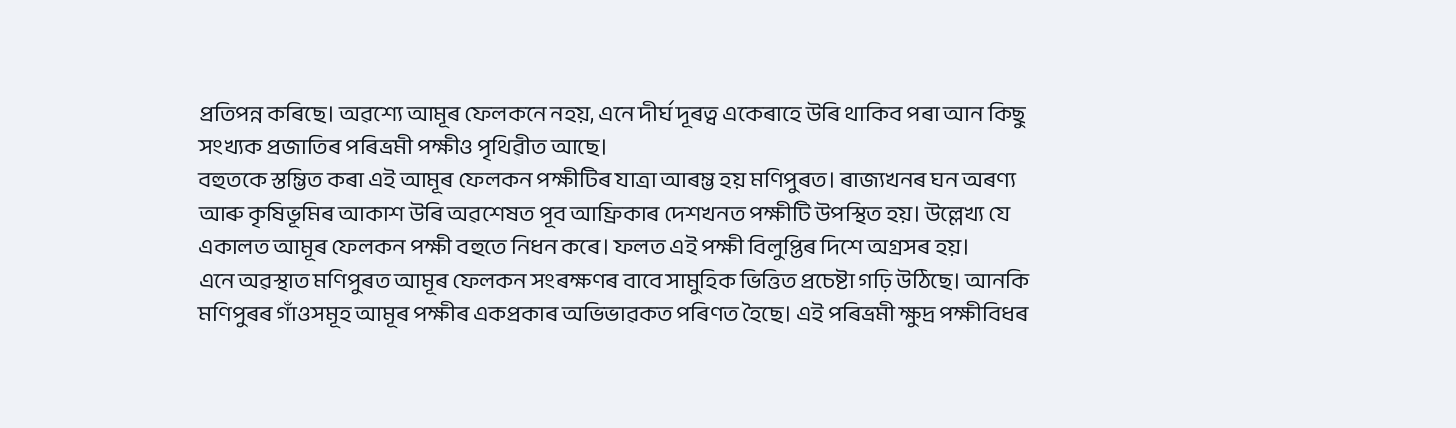প্রতিপন্ন কৰিছে। অৱশ্যে আমূৰ ফেলকনে নহয়, এনে দীর্ঘ দূৰত্ব একেৰাহে উৰি থাকিব পৰা আন কিছু সংখ্যক প্ৰজাতিৰ পৰিভ্ৰমী পক্ষীও পৃথিৱীত আছে।
বহুতকে স্তম্ভিত কৰা এই আমূৰ ফেলকন পক্ষীটিৰ যাত্ৰা আৰম্ভ হয় মণিপুৰত। ৰাজ্যখনৰ ঘন অৰণ্য আৰু কৃষিভূমিৰ আকাশ উৰি অৱশেষত পূব আফ্রিকাৰ দেশখনত পক্ষীটি উপস্থিত হয়। উল্লেখ্য যে একালত আমূৰ ফেলকন পক্ষী বহুতে নিধন কৰে। ফলত এই পক্ষী বিলুপ্তিৰ দিশে অগ্ৰসৰ হয়।
এনে অৱস্থাত মণিপুৰত আমূৰ ফেলকন সংৰক্ষণৰ বাবে সামুহিক ভিত্তিত প্রচেষ্টা গঢ়ি উঠিছে। আনকি মণিপুৰৰ গাঁওসমূহ আমূৰ পক্ষীৰ একপ্ৰকাৰ অভিভাৱকত পৰিণত হৈছে। এই পৰিভ্ৰমী ক্ষুদ্ৰ পক্ষীবিধৰ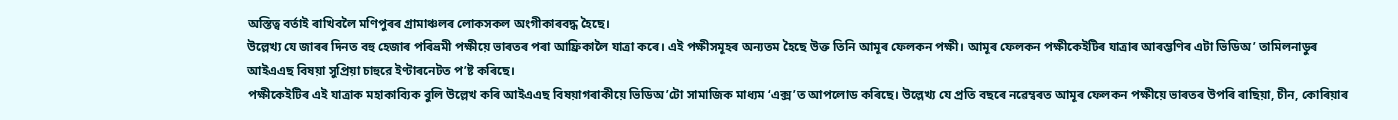অস্তিত্ব বৰ্তাই ৰাখিবলৈ মণিপুৰৰ গ্ৰামাঞ্চলৰ লোকসকল অংগীকাৰবদ্ধ হৈছে।
উল্লেখ্য যে জাৰৰ দিনত বহু হেজাৰ পৰিভ্ৰমী পক্ষীয়ে ভাৰতৰ পৰা আফ্রিকালৈ যাত্ৰা কৰে। এই পক্ষীসমূহৰ অন্যতম হৈছে উক্ত তিনি আমূৰ ফেলকন পক্ষী। আমূৰ ফেলকন পক্ষীকেইটিৰ যাত্ৰাৰ আৰম্ভণিৰ এটা ভিডিঅ’ তামিলনাডুৰ আইএএছ বিষয়া সুপ্রিয়া চাহুরে ইণ্টাৰনেটত প’ষ্ট কৰিছে।
পক্ষীকেইটিৰ এই যাত্রাক মহাকাব্যিক বুলি উল্লেখ কৰি আইএএছ বিষয়াগৰাকীয়ে ভিডিঅ’টো সামাজিক মাধ্যম ‘এক্স’ত আপলোড কৰিছে। উল্লেখ্য যে প্রতি বছৰে নৱেম্বৰত আমূৰ ফেলকন পক্ষীয়ে ভাৰতৰ উপৰি ৰাছিয়া, চীন, কোৰিয়াৰ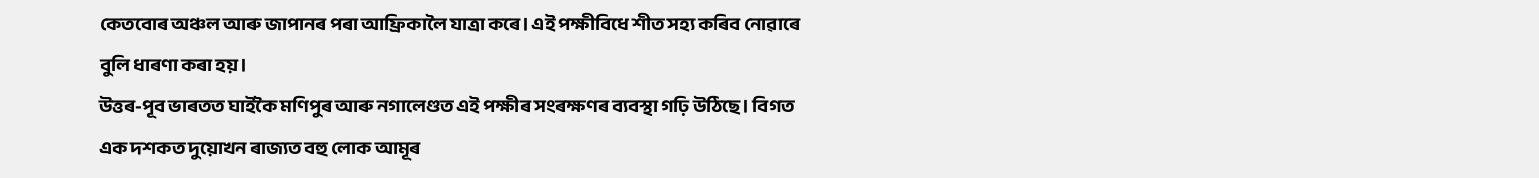কেতবোৰ অঞ্চল আৰু জাপানৰ পৰা আফ্রিকালৈ যাত্রা কৰে। এই পক্ষীবিধে শীত সহ্য কৰিব নোৱাৰে বুলি ধাৰণা কৰা হয়।
উত্তৰ-পূব ভাৰতত ঘাইকৈ মণিপুৰ আৰু নগালেণ্ডত এই পক্ষীৰ সংৰক্ষণৰ ব্যবস্থা গঢ়ি উঠিছে। বিগত এক দশকত দুয়োখন ৰাজ্যত বহু লোক আমূৰ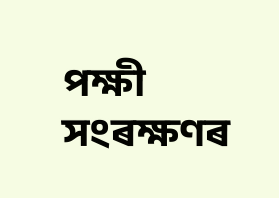পক্ষী সংৰক্ষণৰ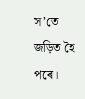স’তে জড়িত হৈ পৰে।